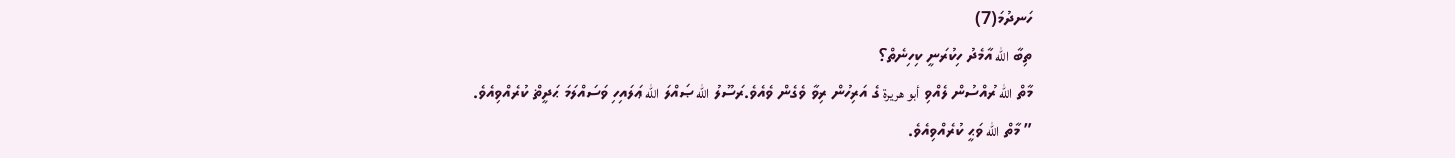ހަނދުމަ(7)
ތިބާ الله އާމެދު ހިކުރަނީ ކިހިނެތް؟
މާތް الله ރުއްސުން ލެއްވި أبو هريرة ގެ އަރިހުން ރިވާ ވެގެން ވެއެވެ.ރަސޫލު الله ޞައްލަ الله ޢަލައިހި ވަސައްލަމަ ޙަދީޡް ކުރެއްވިއެވެ.
” މާތް الله ވަޙީ ކުރެއްވިއެވެ.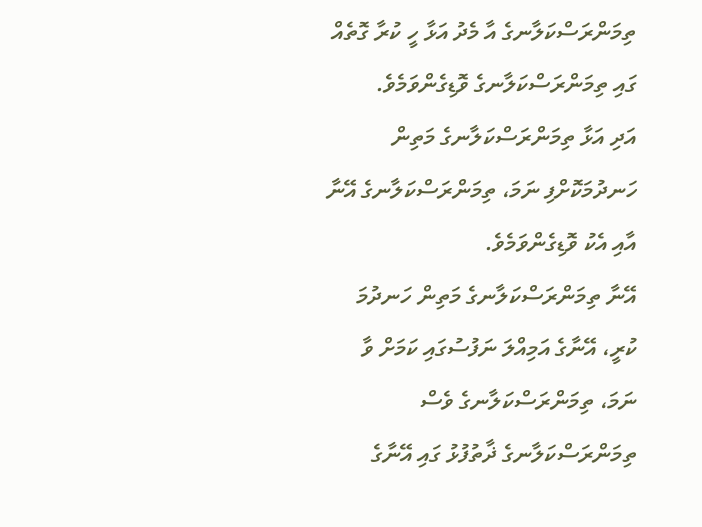ތިމަންރަސްކަލާނގެ އާ މެދު އަޅާ ހީ ކުރާ ގޮތެއް ގައި ތިމަންރަސްކަލާނގެ ވޮޑިގެންވަމެވެ.
އަދި އަޅާ ތިމަންރަސްކަލާނގެ މަތިން ހަނދުމަކޮށްފި ނަމަ، ތިމަންރަސްކަލާނގެ އޭނާ އާއި އެކު ވޮޑިގެންވަމެވެ.
އޭނާ ތިމަންރަސްކަލާނގެ މަތިން ހަނދުމަ ކުރީ، އޭނާގެ އަމިއްލަ ނަފުސުގައި ކަމަށް ވާ ނަމަ، ތިމަންރަސްކަލާނގެ ވެސް ތިމަންރަސްކަލާނގެ ޛާތުފުޅު ގައި އޭނާގެ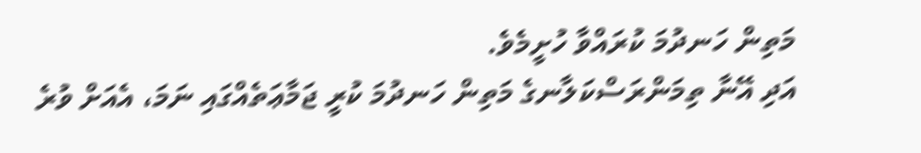މަތިން ހަނދުމަ ކުރައްވާ ހުށީމެވެ.
އަދި އޭނާ ތިމަންރަސްކަލާނގެ މަތިން ހަނދުމަ ކުރީ ޖަމާޢަތެއްގައި ނަމަ، އެއަށް ވުރެ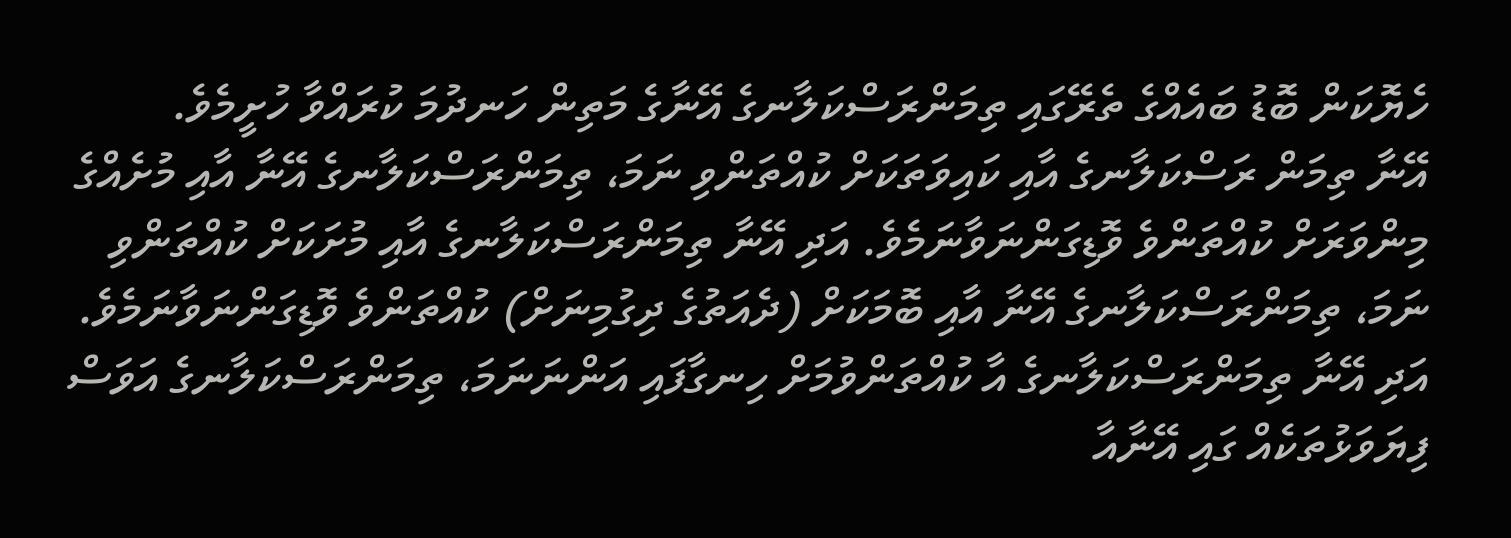ހެޔޮކަން ބޮޑު ބައެއްގެ ތެރޭގައި ތިމަންރަސްކަލާނގެ އޭނާގެ މަތިން ހަނދުމަ ކުރައްވާ ހުށީމެވެ.
އޭނާ ތިމަން ރަސްކަލާނގެ އާއި ކައިވަތަކަށް ކުއްތަންވި ނަމަ، ތިމަންރަސްކަލާނގެ އޭނާ އާއި މުށެއްގެ މިންވަރަށް ކުއްތަންވެ ވޮޑިގަންނަވާނަމެވެ. އަދި އޭނާ ތިމަންރަސްކަލާނގެ އާއި މުށަކަށް ކުއްތަންވި ނަމަ، ތިމަންރަސްކަލާނގެ އޭނާ އާއި ބޮމަކަށް (ދެއަތުގެ ދިގުމިނަށް) ކުއްތަންވެ ވޮޑިގަންނަވާނަމެވެ.
އަދި އޭނާ ތިމަންރަސްކަލާނގެ އާ ކުއްތަންވުމަށް ހިނގާފައި އަންނަނަމަ، ތިމަންރަސްކަލާނގެ އަވަސް ފިޔަވަޅުތަކެއް ގައި އޭނާއާ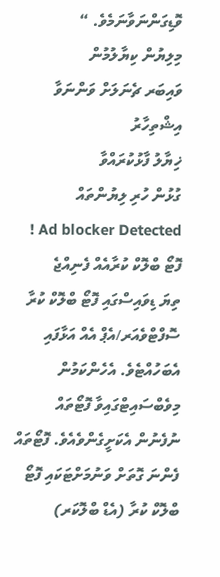ވޮޑިގަންނަވާނަމެވެ. “
މިލިޔުން ކިޔާލުމުން
ވައިބަރ ޗެނަލަށް ވަންނަވާ
އިޝްތިހާރު
ޚިޔާލު ފާޅުކުރައްވާ
ގުޅުން ހުރި ލިޔުންތައް
Ad blocker Detected ! ފޮޓޯ ބްލޮކް ކުރާއެއް ފެނިއްޖެ
ތިޔަ ޑިވައިސްގައި ފޮޓޯ ބްލޮކް ކުރާ ސޮފްޓްވެއަރ/އެޕް އެއް އަޅާފައި އެބަހުއްޓެވެ. އެހެންކަމުން މިވެބްސައިޓްގައިވާ ފޮޓޯތައް ނުފެނުން އެކަށީގެންވެއެވެ. ފޮޓޯތައް ފެންނަ ގޮތަށް ވަނުމަށްޓަކައި ފޮޓޯ ބްލޮކް ކުރާ (އެޑް ބްލޮކަރ)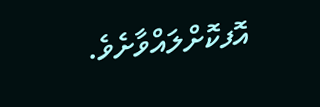އޮފކޮށްލައްވާށެވެ.